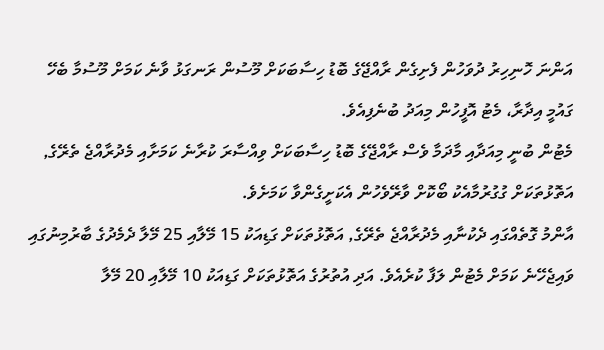އަންނަ ހޮނިހިރު ދުވަހުން ފެށިގެން ރާއްޖޭގެ ބޮޑު ހިސާބަކަށް މޫސުން ރަނގަޅު ވާނެ ކަމަށް މޫސުމާ ބެހޭ ގައުމީ އިދާރާ، މެޓު އޮފީހުން މިއަދު ބުނެފިއެވެ.
މެޓުން ބުނީ މިއަދާއި މާދަމާ ވެސް ރާއްޖޭގެ ބޮޑު ހިސާބަކަށް ވިއްސާރަ ކުރާނެ ކަމަށާއި މެދުރާއްޖެ ތެރޭގެ, އަތޮޅުތަކަށް ގުގުރުމާއެކު ބޯކޮށް ވާރޭވެހުން އެކަށީގެންވާ ކަމަށެވެ.
އާންމު ގޮތެއްގައި ދެކުނާއި މެދުރާއްޖެ ތެރޭގެ, އަތޮޅުތަކަށް ގަޑިއަކު 15 މޭލާއި 25 މޭލާ ދެމެދުގެ ބާރުމިނުގައި ވައިޖެހޭނެ ކަމަށް މެޓުން ލަފާ ކުރެއެވެ. އަދި އުތުރުގެ އަތޮޅުތަކަށް ގަޑިއަކު 10 މޭލާއި 20 މޭލާ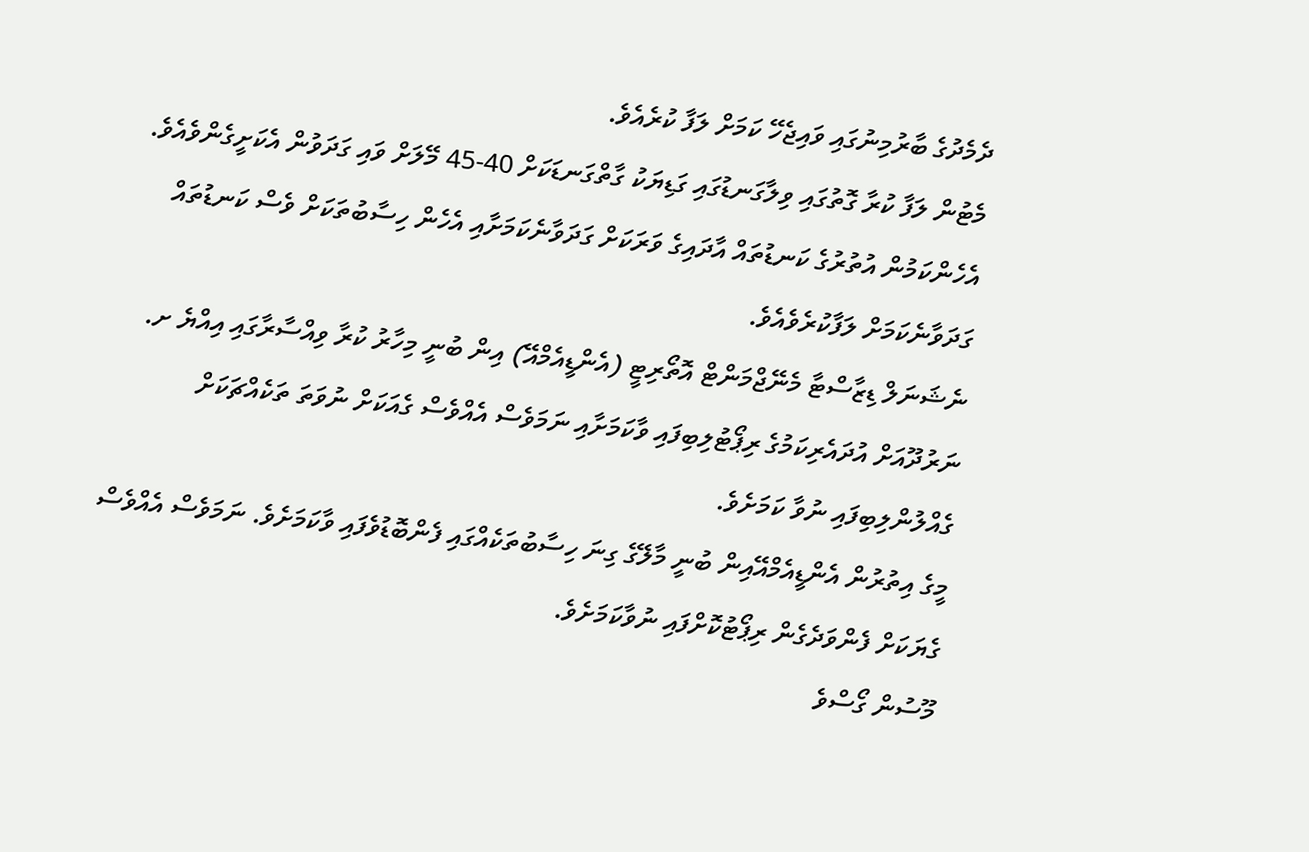ދެމެދުގެ ބާރުމިނުގައި ވައިޖެހޭ ކަމަށް ލަފާ ކުރެއެވެ.
މެޓުން ލަފާ ކުރާ ގޮތުގައި ވިލާގަނޑުގައި ގަޑިޔަކު ގާތްގަނޑަކަށް 40-45 މޭލަށް ވައި ގަދަވުން އެކަށީގެންވެއެވެ.
އެހެންކަމުން އުތުރުގެ ކަނޑުތައް އާދައިގެ ވަރަކަށް ގަދަވާނެކަމަށާއި އެހެން ހިސާބުތަކަށް ވެސް ކަނޑުތައް ގަދަވާނެކަމަށް ލަފާކުރެވެއެވެ.
ނެޝަނަލް ޑިޒާސްޓާ މެނޭޖްމަންޓް އޮތޯރިޓީ (އެންޑީއެމްއޭ) އިން ބުނީ މިހާރު ކުރާ ވިއްސާރާގައި އިއްޔެ ށ. ނަރުދޫއަށް އުދައެރިކަމުގެ ރިޕޯޓުލިބިފައި ވާކަމަށާއި ނަމަވެސް އެއްވެސް ގެއަކަށް ނުވަތަ ތަކެއްޗަކަށް ގެއްލުންލިބިފައި ނުވާ ކަމަށެވެ.
މީގެ އިތުރުން އެންޑީއެމްއޭއިން ބުނީ މާލޭގެ ގިނަ ހިސާބުތަކެއްގައި ފެންބޮޑުވެފައި ވާކަމަށެވެ. ނަމަވެސް އެއްވެސް ގެޔަކަށް ފެންވަދެގެން ރިޕޯޓުކޮށްފައި ނުވާކަމަށެވެ.
މޫސުން ގޯސްވެ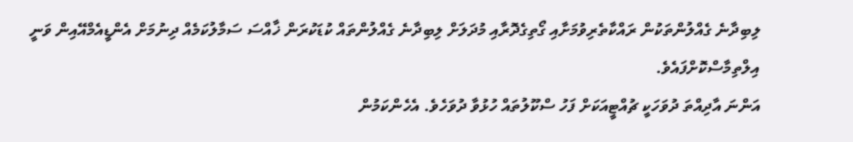ލިބިދާނެ ގެއްލުންތަކުން ރައްކާތެރިވުމަށާއި ގޯތިގެދޮރާއި މުދަލަށް ލިބިދާނެ ގެއްލުންތައް ކުޑަކުރަން ޚާއްސަ ސަމާލުކަމެއް ދިނުމަށް އެންޑީއެމްއޭއިން ވަނީ އިލްތިމާސްކޮށްފައެވެ.
އަންނަ އާދިއްތަ ދުވަހަކީ ޗުއްޓީއަކަށް ފަހު ސްކޫލުތައް ހުޅުވާ ދުވަހެވެ. އެހެންކަމުން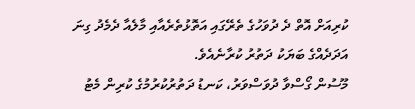ކުރިއަށް އޮތް ދެ ދުވަހުގެ ތެރޭގައި އަތޮޅުތެރެއާއި މާލެއާ ދެމެދު ގިނަ އަދަދެއްގެ ބަޔަކު ދަތުރު ކުރާނެއެވެ.
މޫސުން ގޯސްވާ ދުވަސްވަރު، ކަނޑު ދަތުރުކުރުމުގެ ކުރިން މެޓު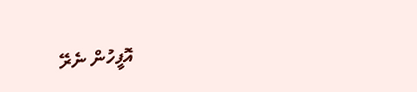އޮފީހުން ނެރޭ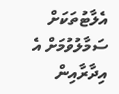އެލާޓުތަކަށް ސަމާލުވުމަށް އެ އިދާރާއިން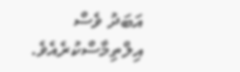އަބަދު ވެސް އިލްތިމާސްކުރެއެވެ.